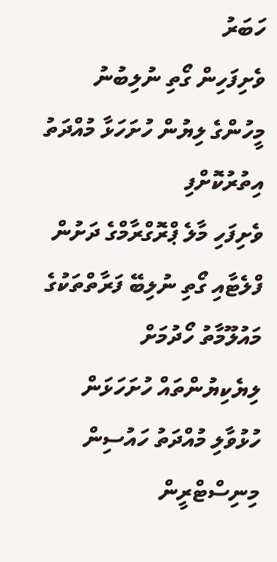ހަބަރު
ވެށިފަހިން ގޯތި ނުލިބުނު މީހުންގެ ލިޔުން ހުށަހަޅާ މުއްދަތު އިތުރުކޮށްފި
ވެށިފަހި މާލެ ޕްރޮގްރާމްގެ ދަށުން ފްލެޓާއި ގޯތި ނުލިބޭ ފަރާތްތަކުގެ މައުލޫމާތު ހޯދުމަށް ލިޔެކިޔުންތައް ހުށަހަޅަން ހުޅުވާލި މުއްދަތު ހައުސިން މިނިސްޓްރީން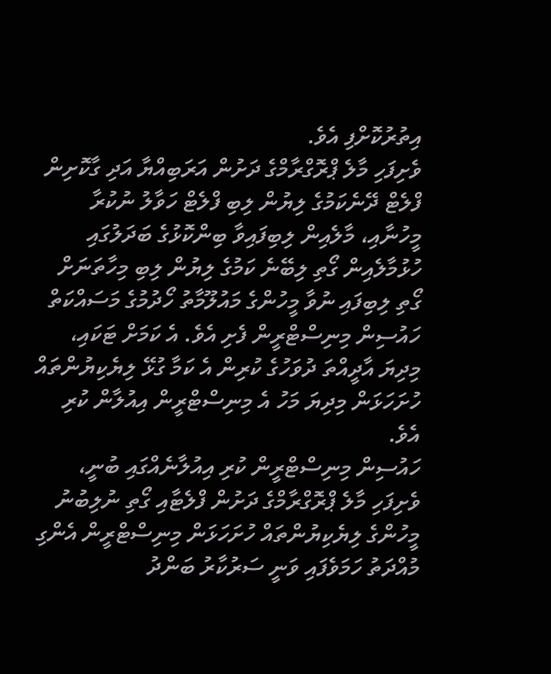އިތުރުކޮށްފި އެވެ.
ވެށިފަހި މާލެ ޕްރޮގްރާމްގެ ދަށުން އަރަބިއްޔާ އަދި ގާކޮށިން ފްލެޓް ދޭނެކަމުގެ ލިޔުން ލިބި ފްލެޓް ހަވާލު ނުކުރާ މީހުނާއި، މާލެއިން ލިބިފައިވާ ބިންކޮޅުގެ ބަދަލުގައި ހުޅުމާލެއިން ގޯތި ލިބޭނެ ކަމުގެ ލިޔުން ލިބި މިހާތަނަށް ގޯތި ލިބިފައި ނުވާ މީހުންގެ މައުލޫމާތު ހޯދުމުގެ މަސައްކަތް ހައުސިން މިނިސްޓްރީން ފެށި އެވެ. އެ ކަމަށް ޓަކައި، މިދިޔަ އާދީއްތަ ދުވަހުގެ ކުރިން އެ ކަމާ ގުޅޭ ލިޔެކިޔުންތައް ހުށަހަޅަން މިދިޔަ މަހު އެ މިނިސްޓްރީން އިއުލާން ކުރި އެވެ.
ހައުސިން މިނިސްޓްރީން ކުރި އިއުލާނެއްގައި ބުނީ، ވެށިފަހި މާލެ ޕްރޮގްރާމްގެ ދަށުން ފްލެޓާއި ގޯތި ނުލިބުނު މީހުންގެ ލިޔެކިޔުންތައް ހުށަހަޅަން މިނިސްޓްރީން އެންގި މުއްދަތު ހަމަވެފައި ވަނީ ސަރުކާރު ބަންދު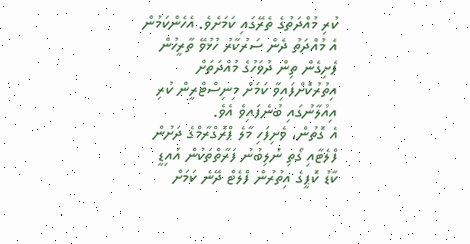ކުރި މުއްދަތުގެ ތެރޭގައި ކަމަށެވެ. އެހެންކަމުން އެ މުއްދަތު ދެން ސަރުކާރު ހުޅުވޭ ތާރީހުން ފެށިގެން ތިން ދުވަހުގެ މުއްދަތަށް އިތުރުކޮށްފައިވާ ކަމަށް މިނިސްޓްރީން ކުރި އިއުލާނުގައި ބުނެފައިވެ އެވެ.
އެ ގޮތުން، ވެށިފަހި މާލެ ޕްރޮގްރާމްގެ ދަށުން ފްލެޓާއި ގޯތި ނުލިބުނު ފަރާތްތަކުން އައިޑީ ކާޑު ކޮޕީގެ އިތުރުން ފްލެޓް ދޭނެ ކަމަށް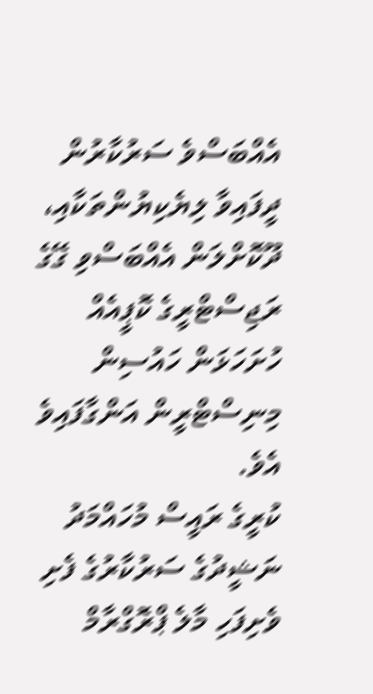އެއްބަސްވެ ސަރުކާރުން ދީފައިވާ ލިޔެކިޔުންތަކާއި، ދޫކޮށްލަން އެއްބަސްވި ގޭގެ ރަޖިސްޓްރީގެ ކޮޕީއެއް ހުށަހަޅަން ހައުސިން މިނިސްޓްރީން އަންގާފައިވެ އެވެ.
ކުރީގެ ރައީސް މުހައްމަދު ނަޝީދުގެ ސަރުކާރުގެ ފެށި ވެށިފަހި މާލެ ޕްރޮގްރާމް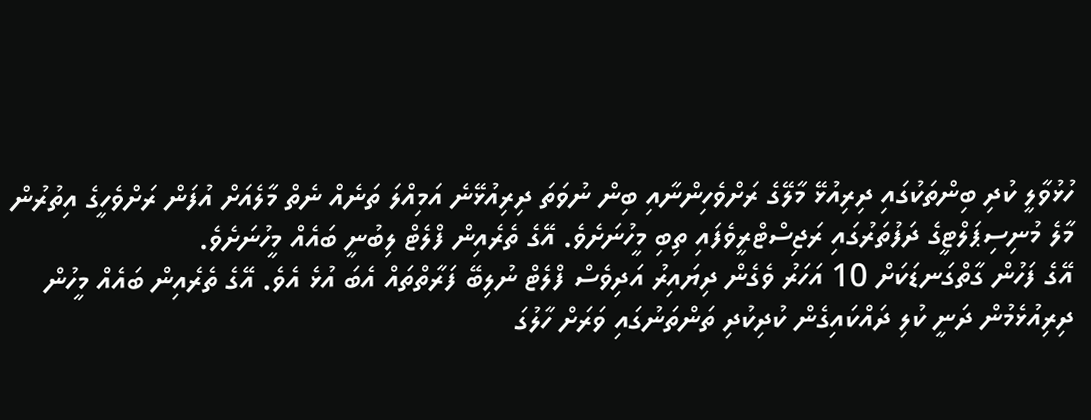ހުޅުވާލީ ކުދި ބިންތަކުގައި ދިރިއުޅޭ މާލޭގެ ރަށްވެހިންނާއި ބިން ނުވަތަ ދިރިއުޅޭނެ އަމިއްލަ ތަނެއް ނެތް މާލެއަށް އުފަން ރަށްވެހީގެ އިތުރުން މާލެ މުނިސިޕަލްޓީގެ ދަފުތަރުގައި ރަޖިސްޓްރީވެފައި ތިބި މީހުނަށެވެ. އޭގެ ތެރެއިން ފްލެޓް ލިބުނީ ބައެއް މީހުނަށެވެ.
އޭގެ ފަހުން ގާތްގަނޑަކަށް 10 އަހަރު ވެގެން ދިޔައިރު އަދިވެސް ފްލެޓް ނުލިބޭ ފަރާތްތައް އެބަ އުޅެ އެވެ. އޭގެ ތެރެއިން ބައެއް މީހުން ދިރިއުޅެމުން ދަނީ ކުލި ދައްކައިގެން ކުދިކުދި ތަންތަނުގައި ވަރަށް ހާލުގަ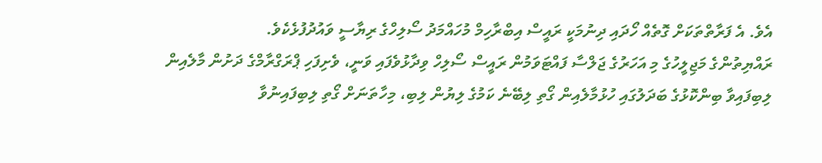އެވެ. އެ ފަރާތްތަކަށް ގޮތެއް ހޯދައި ދިނުމަކީ ރައީސް އިބްރާހިމް މުހައްމަދު ސޯލިހްގެ ރިޔާސީ ވައުދުފުޅެކެވެ.
ރައްޔިތުންގެ މަޖިލީހުގެ މި އަހަރުގެ ޖަލްސާ ފައްޓަވަމުން ރައީސް ސޯލިހް ވިދާޅުވެފައި ވަނީ، ވެށިފަހި ޕްރަގްރާމްގެ ދަށުން މާލެއިން ލިބިފައިވާ ބިންކޮޅުގެ ބަދަލުގައި ހުޅުމާލެއިން ގޯތި ލިބޭނެ ކަމުގެ ލިޔުން ލިބި، މިހާތަނަށް ގޯތި ލިބިފައިނުވާ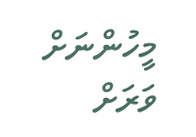މީހުންނަށް ވަރަށް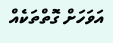އަވަހަށް ގޮތްތަކެއް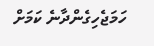ހަމަޖެހިގެންދާނެ ކަމަށް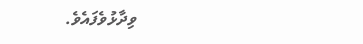ވިދާޅުވެފައެވެ.